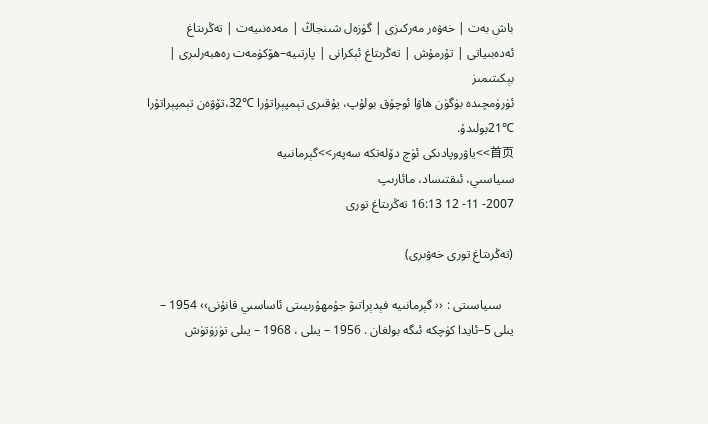باش بەت | خەۋەر مەركىزى | گۈزەل شىنجاڭ | مەدەنىيەت | تەڭرىتاغ ئەدەبىياتى | تۇرمۇش | تەڭرىتاغ ئېكرانى | پارتىيە–ھۆكۈمەت رەھبەرلىرى | بېكىتىمىز
ئۈرۈمچىدە بۈگۈن ھاۋا ئوچۇق بولۇپ، يۇقىرى تېمپېراتۇرا ℃32،تۆۋەن تېمپېراتۇرا ℃21بولىدۇ.
首页>>ياۋروپادىكى ئۈچ دۆلەتكە سەپەر>>گېرمانىيە
سىياسىي، ئىقتىساد، مائارىپ
2007- 11- 12 16:13 تەڭرىتاغ تورى

(تەڭرىتاغ تورى خەۋىرى)

    سىياسىتى : ‹‹ گېرمانىيە فېدېراتىۋ جۇمھۇرىيىتى ئاساسىي قانۇنى›› 1954 – يىلى 5–ئايدا كۈچكە ئىگە بولغان . 1956 – يىلى ، 1968 – يىلى تۈزۈتۈش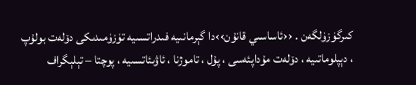كىرگۈزۈلگەن . ‹‹ئاساسىي قانۇن››دا گېرمانىيە فىدراتسىيە تۈزۈمىدىكى دۆلەت بولۇپ ، دېپلوماتىيە ، دۆلەت مۇداپئەسى ، پۇل ، تاموژنا ، ئاۋىئاتسىيە ، پوچتا – تېلېگراف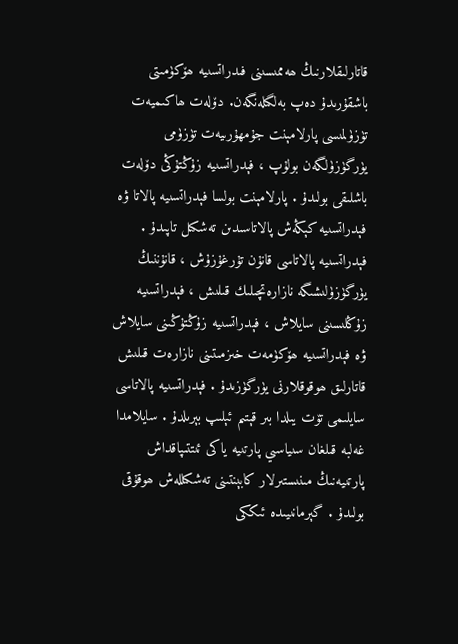قاتارلىقلارنىڭ ھەممىسىنى فىدراتسىيە ھۆكۈمىتى باشقۇرىدۇ دەپ بەلگىلەنگەن. دۆلەت ھاكىميەت تۈزۈلمىسى پارلامېنت جۇمھۇرىيەت تۈزۈمى يۈرگۈزۈلگەن بولۇپ ، فېدراتسىيە زۇڭتۇڭى دۆلەت باشلىقى بولىدۇ . پارلامېنت بولسا فېدراتسىيە پالاتا ۋە فېدراتسىيە كېڭەش پالاتاسىدىن تەشكىل تاپىدۇ . فېدراتسىيە پالاتاسى قانۇن تۇرغۇزۇش ، قانۇننىڭ يۈرگۈزۈلىشىگە نازارەتچىلىك قىلىش ، فېدراتسىيە زۇڭلىسىنى سايلاش ، فېدراتسىيە زۇڭتۇڭىنى سايلاش ۋە فېدراتسىيە ھۆكۈمەت خىزمىتىنى نازارەت قىلىش قاتارلىق ھوقوقلارنى يۈرگۈزىدۇ . فېدراتسىيە پالاتاسى سايلىمى تۆت يىلدا بىر قېتىم ئېلىپ بېرىلدۇ . سايلامدا غەلبە قىلغان سىياسىي پارتىيە ياكى ئىتتىپاقداش پارتىيەنىڭ مىنىستىرلار كابېنتىنى تەشكىللەش ھوقۇقى بولىدۇ . گېرمانىيىدە ئىككى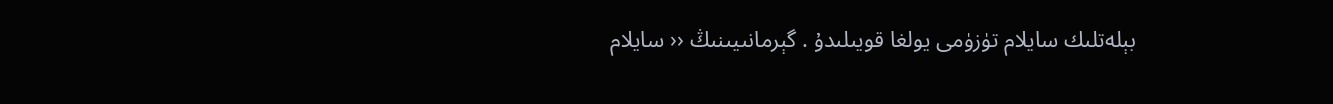بېلەتلىك سايلام تۈزۈمى يولغا قويىلىدۇ . گېرمانىيىنىڭ ‹‹ سايلام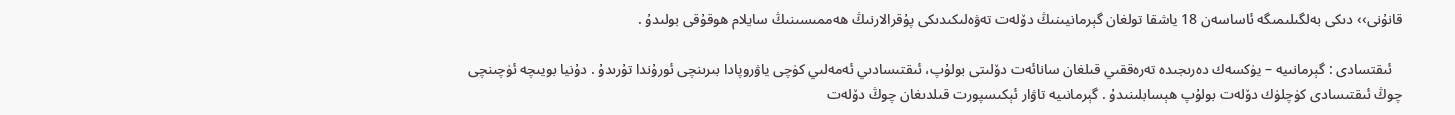قانۇنى›› دىكى بەلگىلىمىگە ئاساسەن 18 ياشقا تولغان گېرمانيىنىڭ دۆلەت تەۋەلىكىدىكى پۇقرالارنىڭ ھەممىسىنىڭ سايلام ھوقۇقى بولىدۇ .

   ئىقتسادى : گېرمانىيە – يۈكسەك دەرىجىدە تەرەققىي قىلغان سانائەت دۆلىتى بولۇپ، ئىقتىسادىي ئەمەلىي كۈچى ياۋروپادا بىرىنچى ئورۇندا تۇرىدۇ . دۇنيا بويىچە ئۈچىنچى چوڭ ئىقتىسادى كۈچلۈك دۆلەت بولۇپ ھېسابلىنىدۇ . گېرمانىيە تاۋار ئېكىسپورت قىلدىغان چوڭ دۆلەت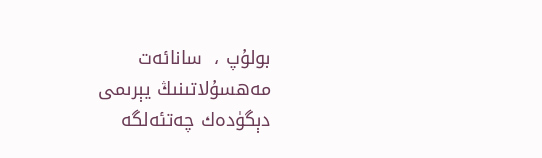بولۇپ ،  سانائەت مەھسۇلاتىنىڭ يېرىمى دېگۈدەك چەتئەلگە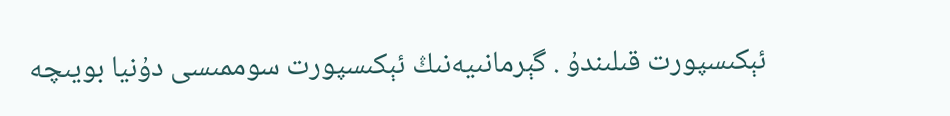ئېكىسپورت قىلىندۇ . گېرمانىيەنىڭ ئېكىسپورت سوممىسى دۇنيا بويىچە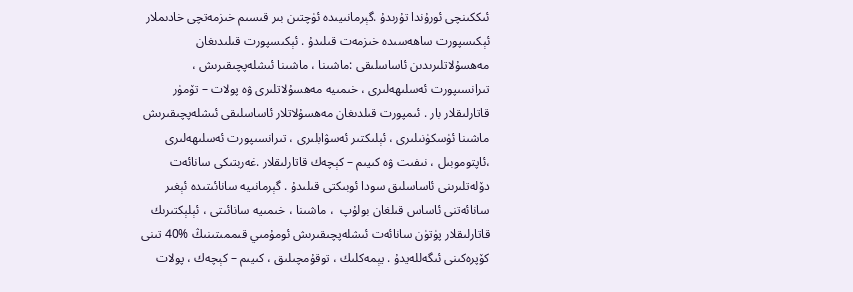ئىككىنچى ئورۇندا تۇرىدۇ .گېرمانىيىدە ئۈچتىن بىر قىسىم خىزمەتچى خادىملار ئېكىسپورت ساھەسىدە خىزمەت قىلىدۇ . ئېكىسپورت قىلىدىغان مەھسۇلاتلىرىدىن ئاساسلىقى :ماشىنا ، ماشىنا ئىشلەپچىقىرىش ، تىرانسىپورت ئەسلىھەلىرى ، خىمىيە مەھسۇلاتلىرى ۋە پولات – تۆمۈر قاتارلىقلار بار . ئىمپورت قىلدىغان مەھسۇلاتلار ئاساسلىقى ئىشلەپچىقىرىش ماشىنا ئۈسكۈنىلىرى ، ئېلىكتىر ئەسۋابلىرى ، تىرانسىپورت ئەسلىھەلىرى ،ئاپتوموبىل ، نىفىت ۋە كىيىم – كېچەك قاتارلىقلار .غەربتىكى سانائەت دۆلەتلىرىنى ئاساسلىق سودا ئوبىكتى قىلىدۇ . گېرمانىيە سانائىتىدە ئېغىر سانائەتنى ئاساس قىلغان بولۇپ  ، ماشىنا ، خىمىيە سانائىتى ، ئېلېكتىرىك قاتارلىقلار پۈتۈن سانائەت ئىشلەپچىقىرىش ئومۇمىي قىممىتىنىڭ %40 تىنى كۆپرەكىنى ئىگەللەيدۇ . يېمەكلىك ، توقۇمچىلىق ، كىيىم – كېچەك ، پولات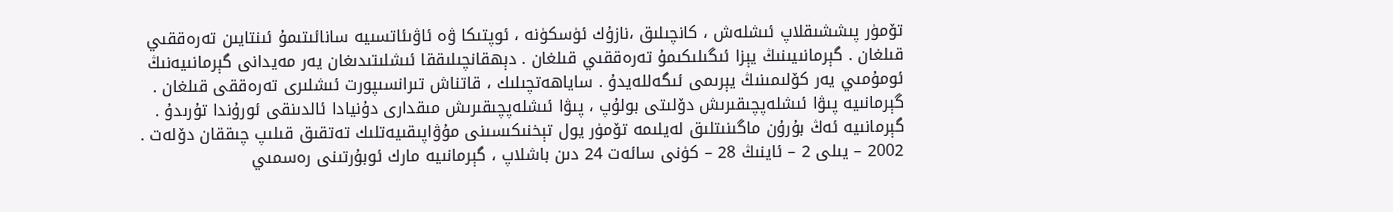تۆمۈر پىششىقلاپ ئىشلەش ، كانچىلىق ،نازۇك ئۈسكۈنە ، ئوپتىكا ۋە ئاۋىئاتسىيە سانائىتىمۇ ئىنتايىن تەرەققىي قىلغان . گېرمانىيىنىڭ يېزا ئىگىلىكىمۇ تەرەققىي قىلغان . دېھقانچىلىققا ئىشلىتىدىغان يەر مەيدانى گېرمانىيەنىڭ ئومۇمىي يەر كۆلىمىنىڭ يېرىمى ئىگەللەيدۇ . ساياھەتچىلىك ، قاتناش تىرانسىپورت ئىشلىرى تەرەققى قىلغان . گېرمانىيە پىۋا ئىشلەپچىقىرىش دۆلىتى بولۇپ ، پىۋا ئىشلەپچىقىرىش مىقدارى دۇنيادا ئالدىنقى ئورۇندا تۇرىدۇ . گېرمانىيە ئەڭ بۇرۇن ماگىنىتلىق لەيلىمە تۆمۈر يول تېخنىكىسىنى مۇۋاپىقىيەتلىك تەتقىق قىلىپ چىققان دۆلەت . 2002 – يىلى 2 – ئاينىڭ 28 – كۈنى سائەت 24 دىن باشلاپ ، گېرمانىيە مارك ئوبۇرتىنى رەسمىي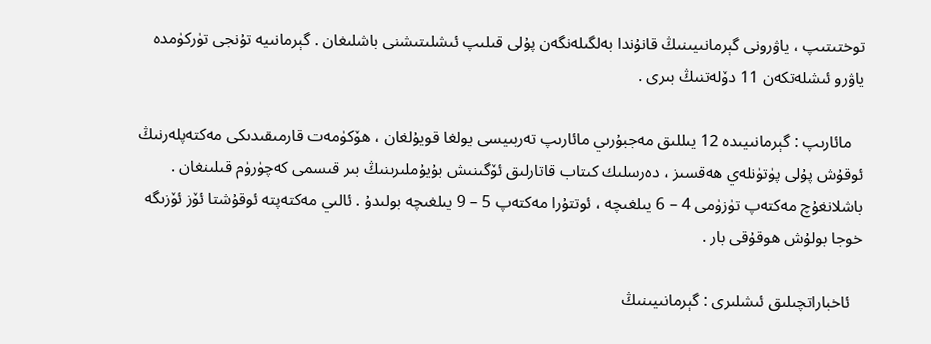توختىتىپ ، ياۋرونى گېرمانىيىنىڭ قانۇندا بەلگىلەنگەن پۇلى قىلىپ ئىشلىتىشنى باشلىغان . گېرمانىيە تۇنجى تۈركۈمدە ياۋرو ئىشلەتكەن 11 دۆلەتنىڭ بىرى .

   مائارىپ : گېرمانىيىدە 12 يىللىق مەجبۇرىي مائارىپ تەربىيسى يولغا قويۇلغان ، ھۆكۈمەت قارمىقىدىكى مەكتەپلەرنىڭ ئوقۇش پۇلى پۈتۈنلەي ھەقسىز ، دەرسلىك كىتاب قاتارلىق ئۆگىنىش بۇيۇملىرىنىڭ بىر قىسمى كەچۈرۈم قىلىنغان . باشلانغۇچ مەكتەپ تۈزۈمى 4 – 6 يىلغىچە ، ئوتتۇرا مەكتەپ 5 – 9 يىلغىچە بولىدۇ . ئالىي مەكتەپتە ئوقۇشتا ئۆز ئۆزىگە خوجا بولۇش ھوقۇقى بار .

   ئاخباراتچىلىق ئىشلىرى : گېرمانىيىنىڭ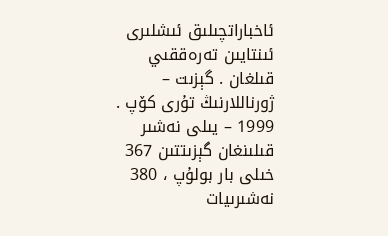ئاخباراتچىلىق ئىشلىرى ئىنتايىن تەرەققىي قىلغان . گېزىت – ژورناللارنىڭ تۇرى كۆپ . 1999 – يىلى نەشىر قىلىنغان گېزىتتىن 367 خىلى بار بولۇپ ، 380 نەشىرىيات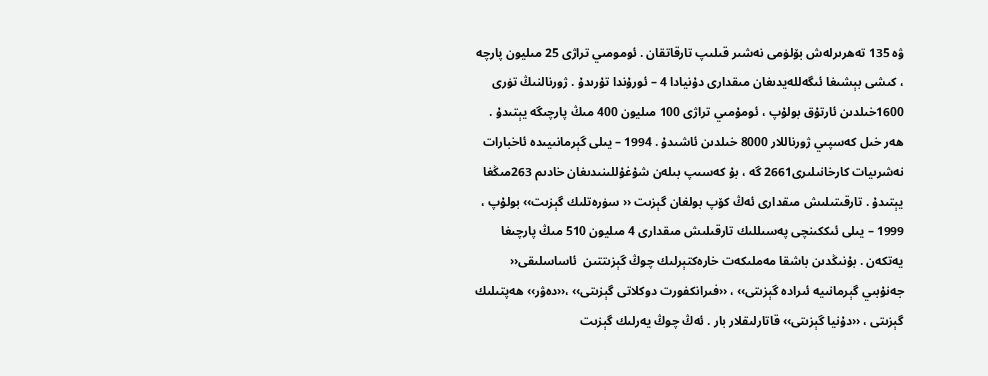ۋە 135 تەھرىرلەش بۆلۈمى نەشىر قىلىپ تارقاتقان . ئومومىي تراژى 25 مىليون پارچە ، كىشى بېشىغا ئىگەللەيدىغان مىقدارى دۇنيادا 4 – ئورۇندا تۇرىدۇ . ژورنالنىڭ تۈرى 1600خىلدىن ئارتۇق بولۇپ ، ئومۇمىي تراژى 100 مىليون 400 مىڭ پارچىگە يېتىدۇ . ھەر خىل كەسپىي ژورناللار 8000 خىلدىن ئاشىدۇ . 1994 – يىلى گېرمانىيىدە ئاخبارات نەشرىيات كارخانىلىرى2661 گە ، بۇ كەسىپ بىلەن شۇغۇللىنىدىغان خادىم 263مىڭغا يېتىدۇ . تارقىتىلىش مىقدارى ئەڭ كۆپ بولغان گېزىت ‹‹ سۈرەتلىك گېزىت›› بولۇپ ، 1999 – يىلى ئىككىنچى پەسىللىك تارقىلىش مىقدارى 4 مىليون 510 مىڭ پارچىغا يەتكەن . بۇنىڭدىن باشقا مەملىكەت خارەكتېرلىك چوڭ گېزىتتىن  ئاساسلىقى‹‹ جەنۇبىي گېرمانىيە ئىرادە گېزىتى›› ، ‹‹فىرانكفورت دوكلاتى گېزىتى›› ،‹‹دەۋر›› ھەپتىلىك گېزىتى ، ‹‹دۇنيا گېزىتى›› قاتارلىقلار بار . ئەڭ چوڭ يەرلىك گېزىت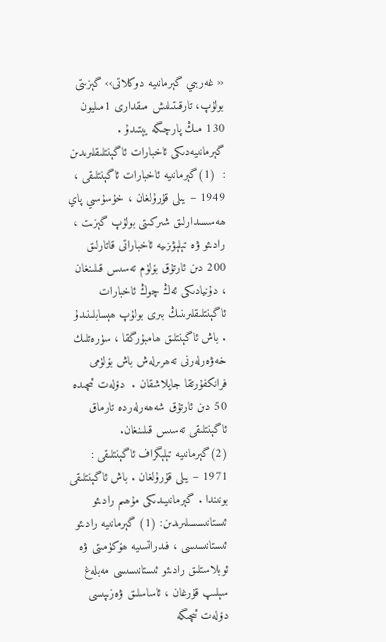‹‹ غەربىي گېرمانىيە دوكلاتى›› گېزىتى بولۇپ، تارقىتىلىش مىقدارى 1مىليون 130 مىڭ پارچىگە يېتىدۇ . گېرمانىيەدىكى ئاخبارات ئاگېنتلىقلىرىدىن :  (1)گېرمانىيە ئاخبارات ئاگېنتلىقى ، 1949 – يىلى قۇرۇلغان ، خۇسۇسىي پاي ھەسسىدارلىق شىركىتى بولۇپ گېزىت ، رادىئو ۋە تېلېۋىزىيە ئاخباراتى قاتارلىق 200 دىن ئارتۇق بۆلۈم تەسىس قىلىنغان ، دۇنيادىكى ئەڭ چوڭ ئاخبارات ئاگېنتلىقلىرىنىڭ بىرى بولۇپ ھېسابلىنىدۇ . باش ئاگېنتلىق ھامبۇرگقا ، سۈرەتلىك خەۋەرلەرنى تەھرىرلەش باش بۆلۈمى فرانكفۇرتقا جايلاشقان .  دۆلەت ئىچىدە 50 دىن ئارتۇق شەھەرلەردە تارماق ئاگېنتلىقى تەسىس قىلىنغان. (2)گېرمانىيە تېلېگراف ئاگېنتلىقى : 1971 – يىلى قۇرۇلغان . باش ئاگېنتلىقى بونىندا . گېرمانىيىدىكى مۇھىم رادىئو ئىستانىسسىلىرىدىن: (1) گېرمانىيە رادىئو ئىستانىسىسى ، فىدراتسىيە ھۆكۈمىتى ۋە ئوبلاستلىق رادىئو ئىستانىسىسى مەبلەغ سېلىپ قۇرغان ، ئاساسلىق ۋەزىپىسى دۆلەت ئىچىگە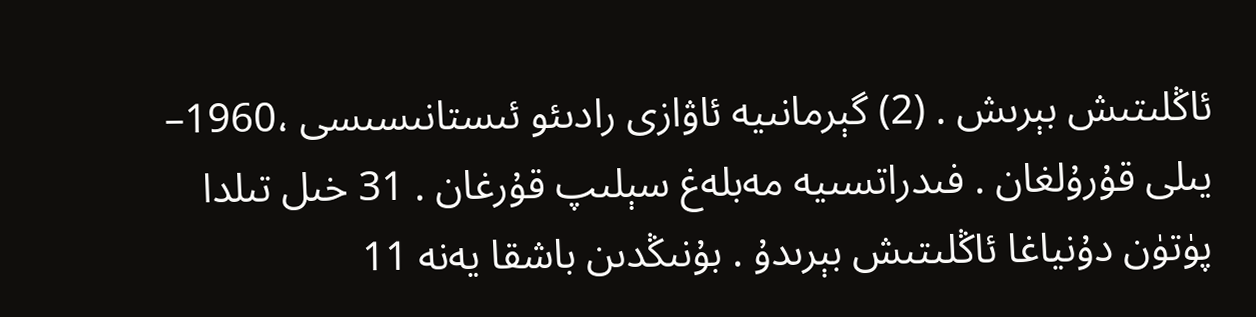ئاڭلىتىش بېرىش . (2) گېرمانىيە ئاۋازى رادىئو ئىستانىسىسى ،1960– يىلى قۇرۇلغان . فىدراتسىيە مەبلەغ سېلىپ قۇرغان . 31 خىل تىلدا پۈتۈن دۇنياغا ئاڭلىتىش بېرىدۇ . بۇنىڭدىن باشقا يەنە 11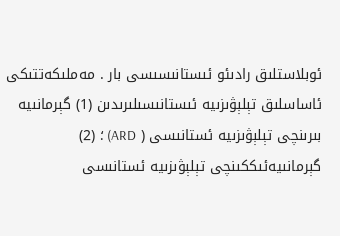ئوبلاستلىق رادىئو ئىستانىسىسى بار . مەملىكەتتىكى ئاساسلىق تېلېۋىزىيە ئىستانىسىلىرىدىن (1) گېرمانىيە بىرىنچى تېلېۋىزىيە ئستانىسى ( ARD) ؛ (2) گېرمانىيەئىككىنچى تېلېۋىزىيە ئستانىسى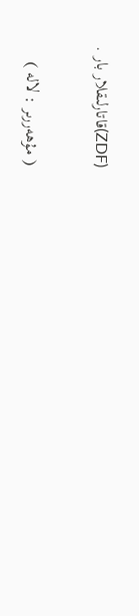(ZDF)قاتارلىقلار بار .

( مۇھەررىر : لالە )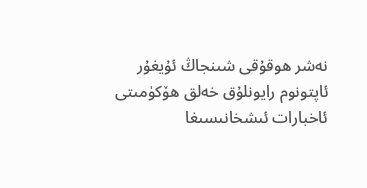نەشر ھوقۇقى شىنجاڭ ئۇيغۇر ئاپتونوم رايونلۇق خەلق ھۆكۈمىتى ئاخبارات ئىشخانىسىغا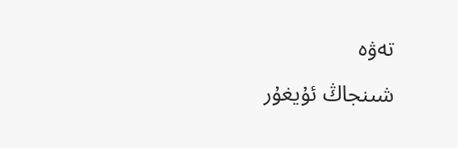تەۋە
شىنجاڭ ئۇيغۇر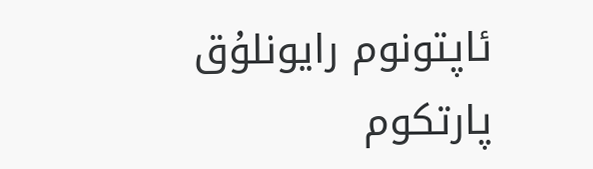ئاپتونوم رايونلۇق پارتكوم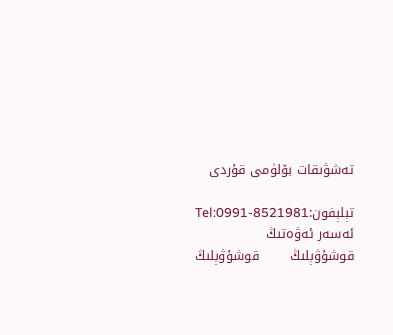تەشۋىقات بۆلۈمى قۇردى

تېلېفون:Tel:0991-8521981       ئەسەر ئەۋەتىڭ         قوشۇۋېلىڭ       قوشۇۋېلىڭ